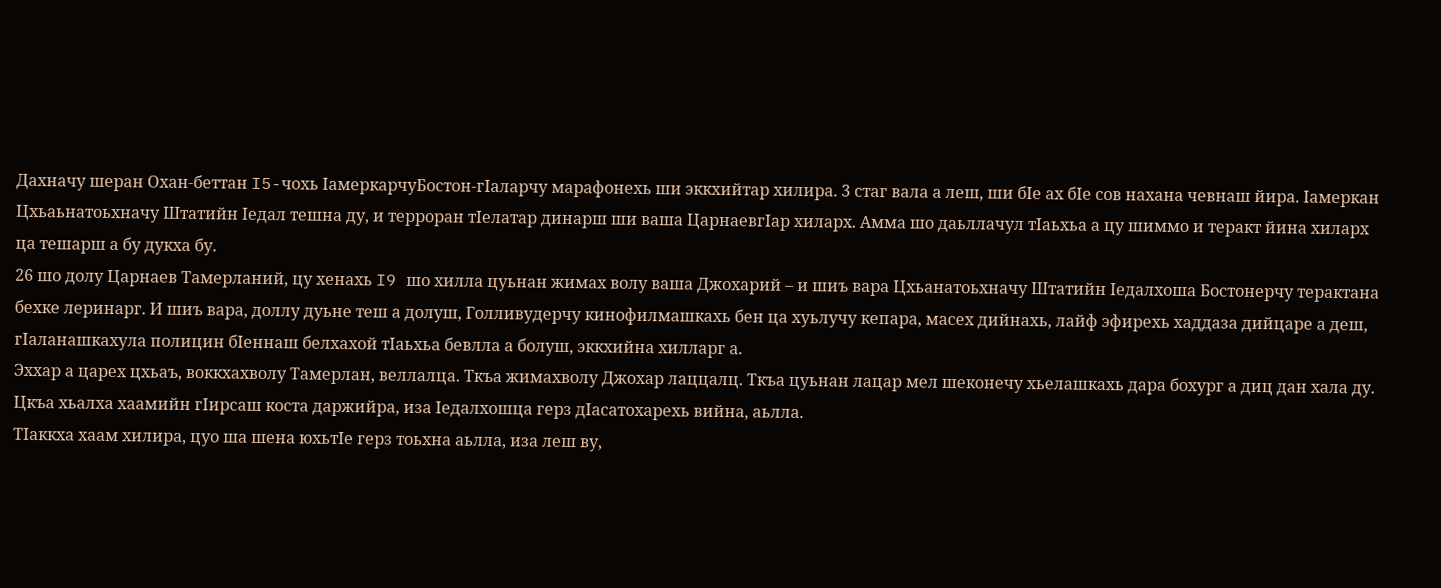Дахначу шеран Охан-беттан I5-чохь IамеркарчуБостон-гIаларчу марафонехь ши эккхийтар хилира. 3 стаг вала а леш, ши бIе ах бIе сов нахана чевнаш йира. Iамеркан Цхьаьнатоьхначу Штатийн Iедал тешна ду, и терроран тIелатар динарш ши ваша ЦарнаевгIар хиларх. Амма шо даьллачул тIаьхьа а цу шиммо и теракт йина хиларх ца тешарш а бу дукха бу.
26 шо долу Царнаев Тамерланий, цу хенахь I9 шо хилла цуьнан жимах волу ваша Джохарий – и шиъ вара Цхьанатоьхначу Штатийн Iедалхоша Бостонерчу терактана бехке леринарг. И шиъ вара, доллу дуьне теш а долуш, Голливудерчу кинофилмашкахь бен ца хуьлучу кепара, масех дийнахь, лайф эфирехь хаддаза дийцаре а деш, гIаланашкахула полицин бIеннаш белхахой тIаьхьа бевлла а болуш, эккхийна хилларг а.
Эххар а царех цхьаъ, воккхахволу Тамерлан, веллалца. Ткъа жимахволу Джохар лаццалц. Ткъа цуьнан лацар мел шеконечу хьелашкахь дара бохург а диц дан хала ду. Цкъа хьалха хаамийн гIирсаш коста даржийра, иза Iедалхошца герз дIасатохарехь вийна, аьлла.
ТIаккха хаам хилира, цуо ша шена юхьтIе герз тоьхна аьлла, иза леш ву,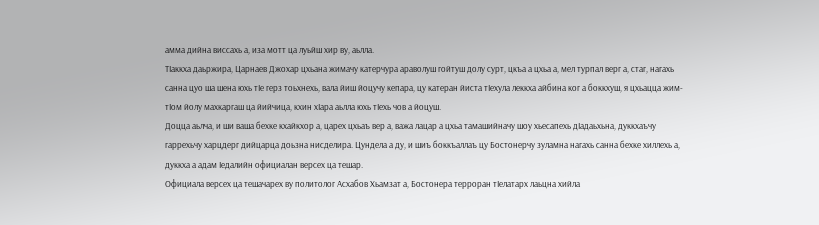амма дийна виссахь а, иза мотт ца луьйш хир ву, аьлла.
ТIаккха даьржира, Царнаев Джохар цхьана жимачу катерчура араволуш гойтуш долу сурт, цкъа а цхьа а, мел турпал верг а, стаг, нагахь санна цуо ша шена юхь тIе герз тоьхнехь, вала йиш йоцучу кепара, цу катеран йиста тIехула леккха айбина ког а боккхуш, я цхьацца жим-тIом йолу махкаргаш ца йийчица, кхин хIара аьлла юхь тIехь чов а йоцуш.
Доцца аьлча, и ши ваша бехке кхайкхор а, царех цхьаъ вер а, важа лацар а цхьа тамашийначу шоу хьесапехь дIадаьхьна, дуккхаъчу гаррехьчу харцдерг дийцарца доьзна нисделира. Цундела а ду, и шиъ боккъаллаъ цу Бостонерчу зуламна нагахь санна бехке хиллехь а, дуккха а адам Iедалийн официалан версех ца тешар.
Официала версех ца тешачарех ву политолог Асхабов Хьамзат а, Бостонера терроран тIелатарх лаьцна хийла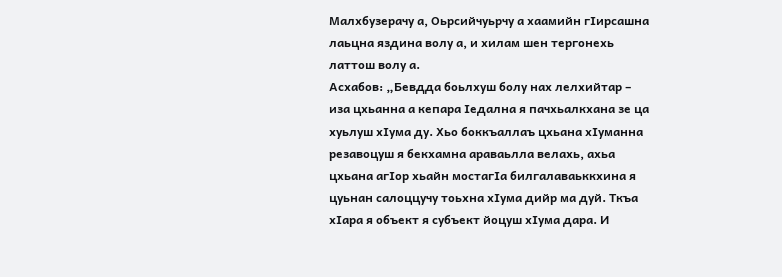Малхбузерачу а, Оьрсийчуьрчу а хаамийн гIирсашна лаьцна яздина волу а, и хилам шен тергонехь латтош волу а.
Асхабов: „Бевдда боьлхуш болу нах лелхийтар – иза цхьанна а кепара Iедална я пачхьалкхана зе ца хуьлуш хIума ду. Хьо боккъаллаъ цхьана хIуманна резавоцуш я бекхамна араваьлла велахь, ахьа цхьана агIор хьайн мостагIа билгалаваьккхина я цуьнан салоццучу тоьхна хIума дийр ма дуй. Ткъа хIара я объект я субъект йоцуш хIума дара. И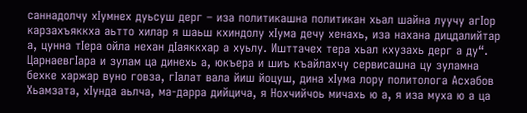саннадолчу хIумнех дуьсуш дерг – иза политикашна политикан хьал шайна луучу агIор карзахъяккха аьтто хилар я шаьш кхиндолу хIума дечу хенахь, иза нахана дицдалийтар а, цунна тIера ойла нехан дIаяккхар а хуьлу. Ишттачех тера хьал кхузахь дерг а ду“.
ЦарнаевгIара и зулам ца динехь а, юкъера и шиъ къайлахчу сервисашна цу зуламна бехке харжар вуно говза, гIалат вала йиш йоцуш, дина хIума лору политолога Асхабов Хьамзата, хIунда аьлча, ма-дарра дийцича, я Нохчийчоь мичахь ю а, я иза муха ю а ца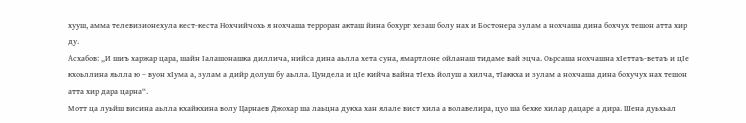хууш, амма телевизионехула кест-кеста Нохчийчохь я нохчаша терроран акташ йина бохург хезаш болу нах и Бостонера зулам а нохчаша дина бохчух тешон атта хир ду.
Асхабов: „И шиъ харжар цара, шайн Iалашонашка диллича, нийса дина аьлла хета суна, ямартлоне ойланаш тидаме вай эцча. Оьрсаша нохчашна хIеттаъ-ветаъ и цIе кхоьллина яьлла ю – вуон хIума а, зулам а дийр долуш бу аьлла. Цундела и цIе кийча вайна тIехь йолуш а хилча, тIаккха и зулам а нохчаша дина бохучух нах тешон атта хир дара царна“.
Мотт ца луьйш висина аьлла кхайкхина волу Царнаев Джохар ша лаьцна дукха хан ялале вист хила а волавелира, цуо ша бехке хилар дацаре а дира. Шена дуьхьал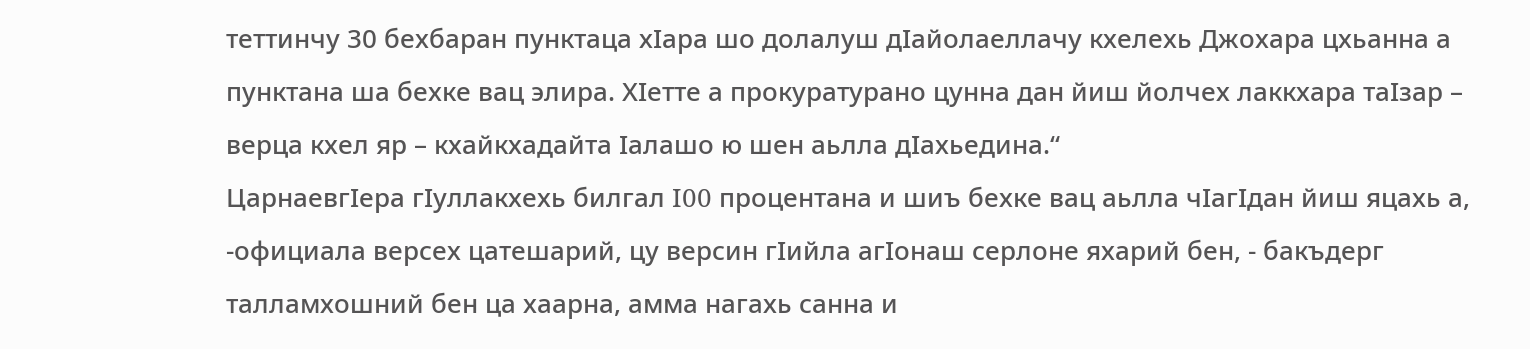теттинчу 30 бехбаран пунктаца хIара шо долалуш дIайолаеллачу кхелехь Джохара цхьанна а пунктана ша бехке вац элира. ХIетте а прокуратурано цунна дан йиш йолчех лаккхара таIзар – верца кхел яр – кхайкхадайта Iалашо ю шен аьлла дIахьедина.“
ЦарнаевгIера гIуллакхехь билгал I00 процентана и шиъ бехке вац аьлла чIагIдан йиш яцахь а, -официала версех цатешарий, цу версин гIийла агIонаш серлоне яхарий бен, - бакъдерг талламхошний бен ца хаарна, амма нагахь санна и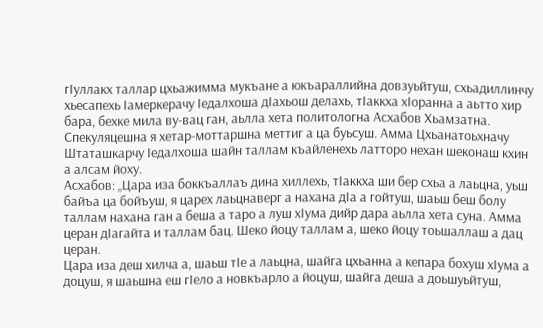гIуллакх таллар цхьажимма мукъане а юкъараллийна довзуьйтуш, схьадиллинчу хьесапехь Iамеркерачу Iедалхоша дIахьош делахь, тIаккха хIоранна а аьтто хир бара, бехке мила ву-вац ган, аьлла хета политологна Асхабов Хьамзатна. Спекуляцешна я хетар-моттаршна меттиг а ца буьсуш. Амма Цхьанатоьхначу Штаташкарчу Iедалхоша шайн таллам къайленехь латторо нехан шеконаш кхин а алсам йоху.
Асхабов: „Цара иза боккъаллаъ дина хиллехь, тIаккха ши бер схьа а лаьцна, уьш байъа ца бойъуш, я царех лаьцнаверг а нахана дIа а гойтуш, шаьш беш болу таллам нахана ган а беша а таро а луш хIума дийр дара аьлла хета суна. Амма церан дIагайта и таллам бац. Шеко йоцу таллам а, шеко йоцу тоьшаллаш а дац церан.
Цара иза деш хилча а, шаьш тIе а лаьцна, шайга цхьанна а кепара бохуш хIума а доцуш, я шаьшна еш гIело а новкъарло а йоцуш, шайга деша а доьшуьйтуш,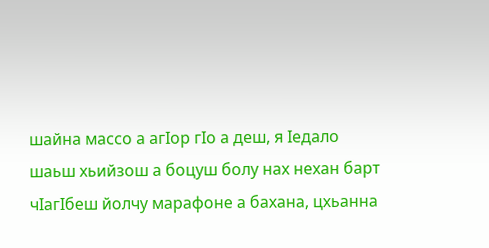шайна массо а агIор гIо а деш, я Iедало шаьш хьийзош а боцуш болу нах нехан барт чIагIбеш йолчу марафоне а бахана, цхьанна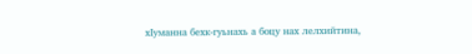хIуманна бехк-гуьнахь а боцу нах лелхийтина,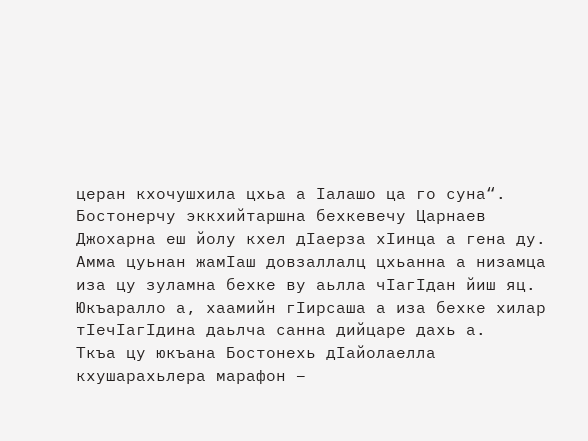церан кхочушхила цхьа а Iалашо ца го суна“.
Бостонерчу эккхийтаршна бехкевечу Царнаев Джохарна еш йолу кхел дIаерза хIинца а гена ду. Амма цуьнан жамIаш довзаллалц цхьанна а низамца иза цу зуламна бехке ву аьлла чIагIдан йиш яц. Юкъаралло а, хаамийн гIирсаша а иза бехке хилар тIечIагIдина даьлча санна дийцаре дахь а.
Ткъа цу юкъана Бостонехь дIайолаелла кхушарахьлера марафон –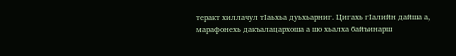теракт хиллачул тIаьхьа дуьхьарниг. Цигахь гIалийн дайша а, марафонехь дакъалацархоша а шо хьалха байъинарш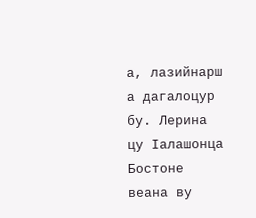а, лазийнарш а дагалоцур бу. Лерина цу Iалашонца Бостоне веана ву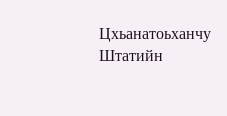Цхьанатоьханчу Штатийн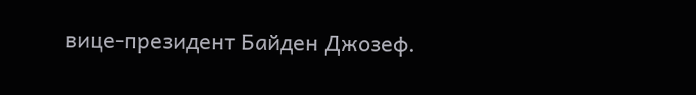вице-президент Байден Джозеф.